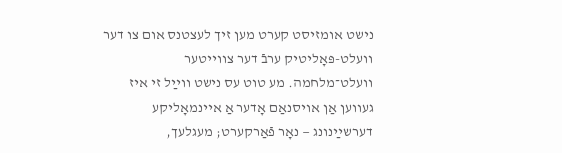נישט אומזיסט קערט מען זיך לעצטנס אום צו דער וועלט-פּאָליטיק ערבֿ דער צווייטער וועלט־מלחמה. מע טוט עס נישט ווײַל זי איז געווען אַן אויסנאַם אָדער אַ איינמאָליקע דערשײַנונג — נאָר פֿאַרקערט; מעגלעך,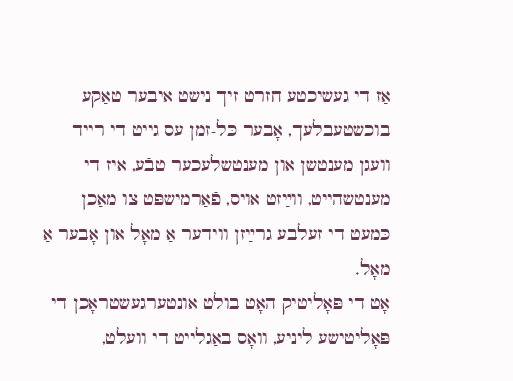אַז די געשיכטע חזרט זיך נישט איבער טאַקע בוכשטעבלעך, אָבער כּל-זמן עס גייט די רייד וועגן מענטשן און מענטשלעכער טבֿע, איז די מענטשהייט, ווײַזט אויס, פֿאַרמישפּט צו מאַכן כּמעט די זעלבע גרײַזן ווידער אַ מאָל און אָבער אַ מאָל.
אָט די פּאָליטיק האָט בולט אונטערגעשטראָכן די פּאָליטישע ליניע, וואָס באַגלייט די וועלט,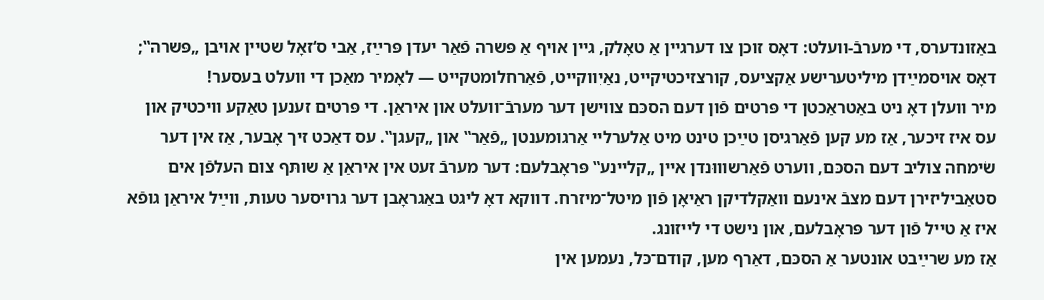באַזונדערס, די מערבֿ-וועלט: דאָס זוכן צו דערגיין אַ טאָלק, גיין אויף אַ פּשרה פֿאַר יעדן פּרײַז, אַבי ס‘זאָל שטיין אויבן „פּשרה‟; דאָס אויסמײַדן מיליטערישע אַקציעס, קורצזיכטיקייט, נאַיִווקייט, פֿאַרחלומטקייט — לאָמיר מאַכן די וועלט בעסער!
מיר וועלן דאָ ניט באַטראַכטן די פּרטים פֿון דעם הסכּם צווישן דער מערבֿ־וועלט און איראַן. די פּרטים זענען טאַקע וויכטיק און עס איז זיכער, אַז מע קען פֿאַרגיסן טײַכן טינט מיט אַלערליי אַרגומענטן „פֿאַר‟ און „קעגן‟. עס דאַכט זיך אָבער, אַז אין דער שׂימחה צוליב דעם הסכּם, ווערט פֿאַרשוווּנדן איין „קליינע‟ פּראָבלעם: דער מערבֿ זעט אין איראַן אַ שותּף צום העלפֿן אים סטאַביליזירן דעם מצבֿ אינעם וואַקלדיקן ראַיאָן פֿון מיטל־מיזרח. דווקא דאָ ליגט באַגראָבן דער גרויסער טעות, ווײַל איראַן גופֿא איז אַ טייל פֿון דער פּראָבלעם, און נישט די לייזונג.
אַז מע שרײַבט אונטער אַ הסכּם, דאַרף מען, קודם־כּל, נעמען אין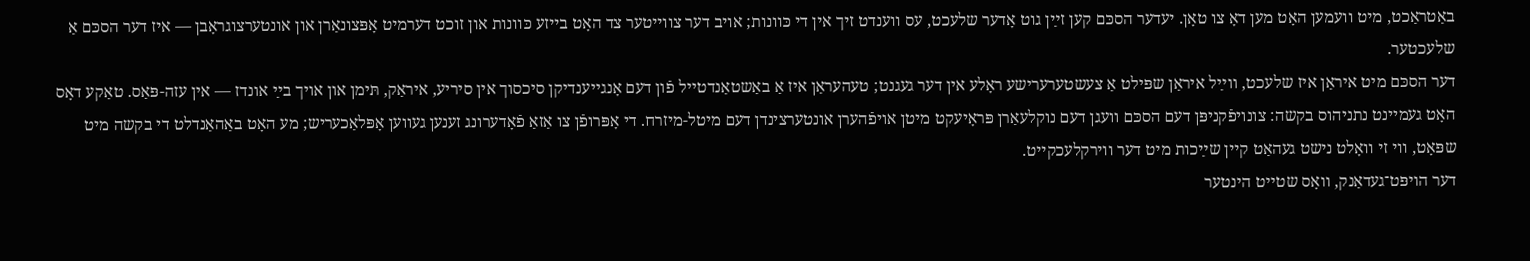באַטראַכט, מיט וועמען האָט מען דאָ צו טאָן. יעדער הסכּם קען זײַן גוט אָדער שלעכט, עס ווענדט זיך אין די כּוונות; אויב דער צווייטער צד האָט בייזע כּוונות און זוכט דערמיט אָפּצונאַרן און אונטערצוגראָבן — איז דער הסכּם אַ שלעכטער.
דער הסכּם מיט איראַן איז שלעכט, ווײַל איראַן שפּילט אַ צעשטערערישע ראָלע אין דער געגנט; טעהעראַן איז אַ באַשטאַנדטייל פֿון דעם אָנגייענדיקן סיכסוך אין סיריע, איראַק, תּימן און אויך בײַ אונדז — אין עזה-פּאַס. טאַקע דאָס האָט געמיינט נתניהוס בקשה: צונויפֿקניפּן דעם הסכּם וועגן דעם נוקלעאַרן פּראָיעקט מיטן אויפֿהערן אונטערצינדן דעם מיטל-מיזרח. די אָפּרופֿן צו אַזאַ פֿאָדערונג זענען געווען אָפּלאַכעריש; מע האָט באַהאַנדלט די בקשה מיט שפּאָט, ווי זי וואָלט נישט געהאַט קיין שײַכות מיט דער ווירקלעכקייט.
דער הויפּט־געדאַנק, וואָס שטייט הינטער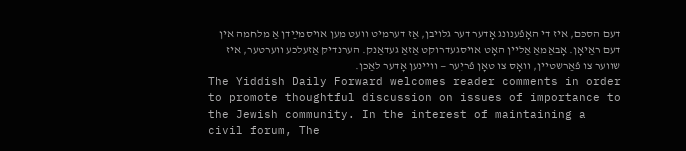דעם הסכּם, איז די האָפֿענונג אָדער דער גלויבן, אַז דערמיט וועט מען אויסמײַדן אַ מלחמה אין דעם ראַיאָן. אָבאַמאַ אַליין האָט אויסגעדרוקט אַזאַ געדאַנק. הערנדיק אַזעלכע ווערטער, איז שווער צו פֿאַרשטיין, וואָס צו טאָן פֿריִער — וויינען אָדער לאַכן.
The Yiddish Daily Forward welcomes reader comments in order to promote thoughtful discussion on issues of importance to the Jewish community. In the interest of maintaining a civil forum, The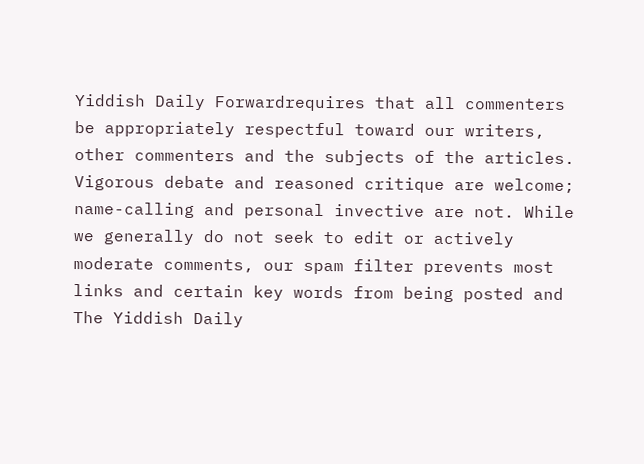Yiddish Daily Forwardrequires that all commenters be appropriately respectful toward our writers, other commenters and the subjects of the articles. Vigorous debate and reasoned critique are welcome; name-calling and personal invective are not. While we generally do not seek to edit or actively moderate comments, our spam filter prevents most links and certain key words from being posted and The Yiddish Daily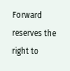Forward reserves the right to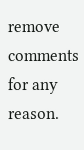remove comments for any reason.